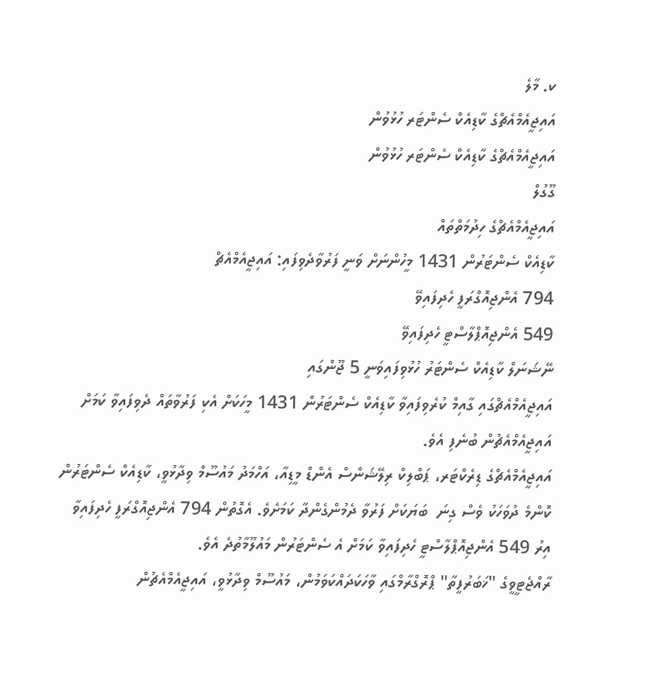ކ. މާލެ
އައިޖީއެމްއެޗްގެ ކާޑިއެކް ސެންޓަރ ހުޅުވުން
އައިޖީއެމްއެޗްގެ ކާޑިއެކް ސެންޓަރ ހުޅުވުން
ގޫގުލް
އައިޖީއެމްއެޗްގެ ހިދުމަތްތައް
ކާޑިއެކް ސެންޓަރުން 1431 މީހުންނަށް ވަނީ ފަރުވާދެވިފައި: އައިޖީއެމްއެޗް
794 އެންޖިއޮގްރަފީ ހެދިފައިވޭ
549 އެންޖިއޮޕްލާސްޓީ ހެދިފައިވޭ
ނޭޝަނަލް ކާޑިއެކް ސެންޓަރު ހުޅުވިފައިވަނީ 5 ޖޫންގައި
އައިޖީއެމްއެޗްގައި ގާއިމް ކުރެވިފައިވާ ކާޑިއެކް ސެންޓަރުން 1431 މީހަކަށް އެކި ފަރުވާތައް ދެވިފައިވާ ކަމަށް އައިޖީއެމްއެޗުން ބުނެފި އެވެ.
އައިޖީއެމްއެޗްގެ ޑިރެކްޓަރ، ޕަބްލިކް ރިލޭޝަންސް އެންޑް މީޑިއާ، އަހްމަދު މައުސޫމް ވިދާޅުވީ، ކާޑިއެކް ސެންޓަރުން ކޮންމެ ދުވަހަކު ވެސް ގިނަ  ބަޔަކަށް ފަރުވާ ދެމުންގެންދާ ކަމަށެވެ. އެގޮތުން 794 އެންޖިއޮގްރަފީ ހެދިފައިވާ އިރު 549 އެންޖިއޮޕްލާސްޓީ ހެދިފައިވާ ކަމަށް އެ ސެންޓަރުން މައުލޫމާތުދެ އެވެ.
ރާއްޖެޓީވީގެ "ޚަބަރުފީތާ" ޕްރޮގްރާމްގައި ވާހަކަދައްކަވަމުން، މައުސޫމް ވިދާޅުވީ، އައިޖީއެމްއެޗުން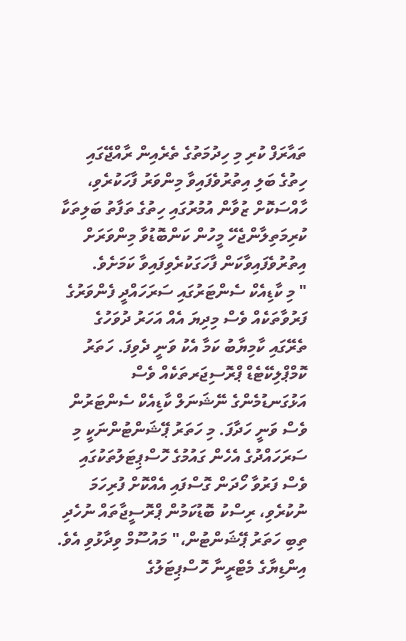ތައާރަފް ކުރި މި ހިދުމަތުގެ ތެރެއިން ރާއްޖޭގައި ހިތުގެ ބަލި އިތުރުވެފައިވާ މިންވަރު ފާހަކުރެވި، ހާއްސަކޮށް ޒުވާން އުމުރުގައި ހިތުގެ ތަފާތު ބަލިތަކާ ކުރިމަތިލާންޖެހޭ މީހުން ކަންބޮޑުވާ މިންވަރަށް އިތުރުވެފައިވާކަން ފާހަގަކުރެވިފައިވާ ކަމަށެވެ.
" މި ކާޑިއެކް ސެންޓަރުގައި ސަރަހައްދީ ފެންވަރުގެ ފަރުވާތަކެއް ވެސް މިދިޔަ އެއް އަހަރު ދުވަހުގެ ތެރޭގައި ކާމިޔާބު ކަމާ އެކު ވަނީ ދެވިފަ. ހަތަރު ކޮމްޕްލިކޭޓެޑް ޕްރޮސިޖަރތަކެއް ވެސް އަޅުގަނޑުމެންގެ ނޭޝަނަލް ކާޑިއެކް ސެންޓަރުން ވެސް ވަނީ ހަދާފަ. މި ހަތަރު ޕޭޝަންޓުންނަކީ މި ސަރަހައްދުގެ އެހެން ގައުމުގެ ހޮސްޕިޓަލުތަކުގައި ވެސް ފަރުވާ ހޯދަން ގޮސްފައި އެއްކޮށް ފުރިހަމަ ނުކުރެވި، ރިސްކު ބޮޑުކަމުން ޕްރޮސީޖާތައް ނުހެދި ތިބި ހަތަރު ޕޭޝަންޓުން،" މައުސޫމް ވިދާޅުވި އެވެ.
އިންޑިޔާގެ މެޓްރީނާ ހޮސްޕިޓަލުގެ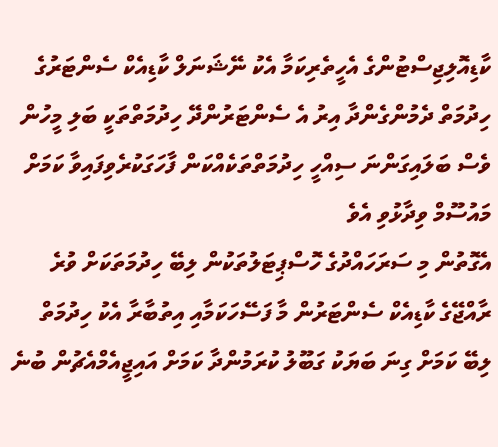ކާޑިއޮލިޖިސްޓުންގެ އެހީތެރިކަމާ އެކު ނޭޝަނަލް ކާޑިއެކް ސެންޓަރުގެ ހިދުމަތް ދެމުންގެންދާ އިރު އެ ސެންޓަރުންދޭ ހިދުމަތްތަކީ ބަލި މީހުން ވެސް ބަލައިގަންނަ ސިއްހީ ހިދުމަތްތަކެއްކަން ފާހަގަކުރެވިފައިވާ ކަމަށް މައުސޫމް ވިދާޅުވި އެވެ
އެގޮތުން މި ސަރަހައްދުގެ ހޮސްޕިޓަލުތަކުން ލިބޭ ހިދުމަތަކަށް ވުރެ ރާއްޖޭގެ ކާޑިއެކް ސެންޓަރުން މާ ފަސޭހަކަމާއި އިތުބާރާ އެކު ހިދުމަތް ލިބޭ ކަމަށް ގިނަ ބަޔަކު ގަބޫލު ކުރަމުންދާ ކަމަށް އައިޖީއެމްއެޗުން ބުނެ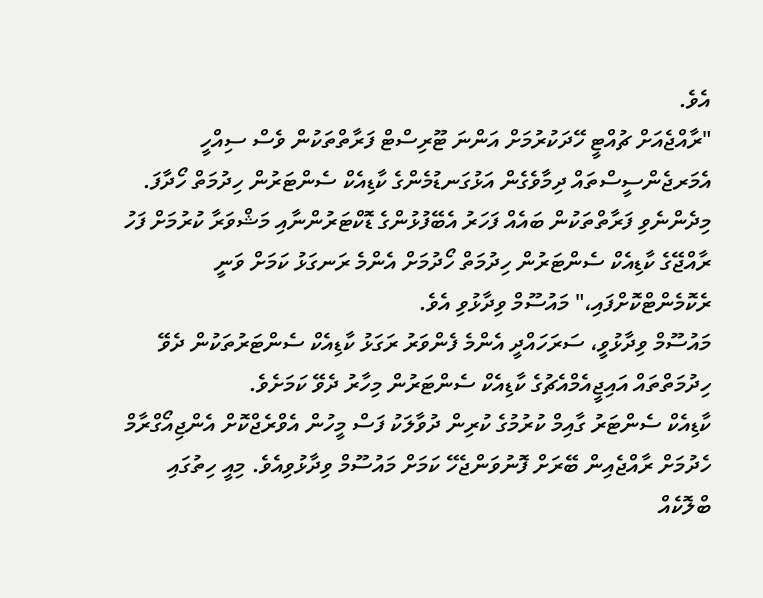އެވެ.
"ރާއްޖެއަށް ޗުއްޓީ ހޭދަކުރުމަށް އަންނަ ޓޫރިސްޓް ފަރާތްތަކުން ވެސް ސިއްހީ އެމަރޖެންސީސްތައް ދިމާވެގެން އަޅުގަނޑުމެންގެ ކާޑިއެކް ސެންޓަރުން ހިދުމަތް ހޯދާފަ. މިދެންނެވި ފަރާތްތަކުން ބައެއް ފަހަރު އެބޭފުޅުންގެ ޑޮކްޓަރުންނާއި މަޝްވަރާ ކުރުމަށް ފަހު ރާއްޖޭގެ ކާޑިއެކް ސެންޓަރުން ހިދުމަތް ހޯދުމަށް އެންމެ ރަނގަޅު ކަމަށް ވަނީ ރެކޮމެންޓްކޮށްފައި،" މައުސޫމް ވިދާޅުވި އެވެ.
މައުސޫމް ވިދާޅުވީ، ސަރަހައްދީ އެންމެ ފެންވަރު ރަގަޅު ކާޑިއެކް ސެންޓަރުތަކުން ދެވޭ ހިދުމަތްތައް އައިޖީއެމްއެޗުގެ ކާޑިއެކް ސެންޓަރުން މިހާރު ދެވޭ ކަމަށެވެ.
ކާޑިއެކް ސެންޓަރު ގާއިމް ކުރުމުގެ ކުރިން ދުވާލަކު ފަސް މީހުން އެވްރެޖްކޮށް އެންޖިއޯގްރާމް ހެދުމަށް ރާއްޖެއިން ބޭރަށް ފޮނުވަންޖެހޭ ކަމަށް މައުސޫމް ވިދާޅުވިއެވެ. މިއީ ހިތުގައި ބްލޮކެއް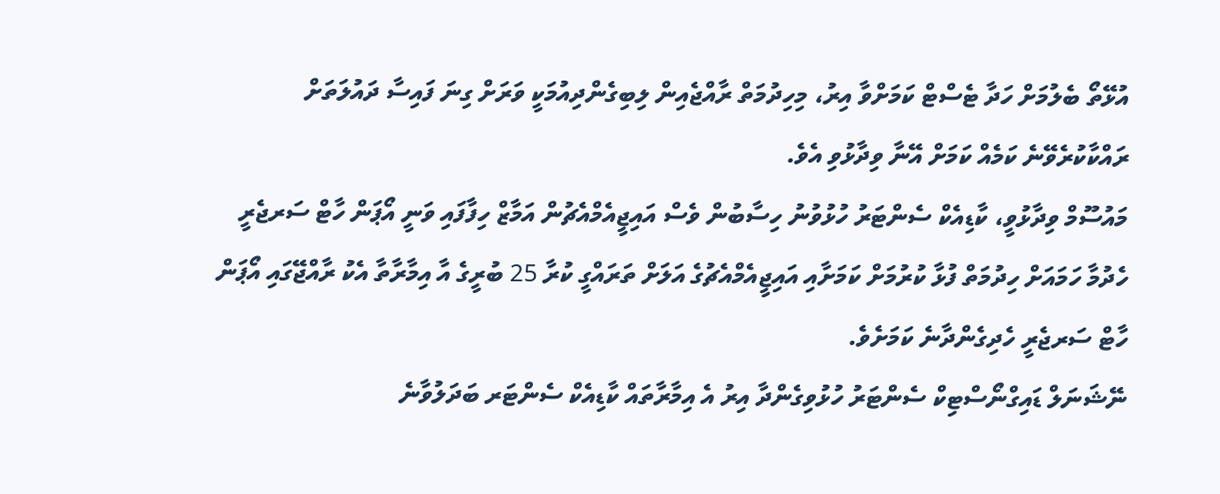އުޅޭތޯ ބެލުމަށް ހަދާ ޓެސްޓް ކަމަށްވާ އިރު، މިހިދުމަތް ރާއްޖެއިން ލިބިގެންދިއުމަކީ ވަރަށް ގިނަ ފައިސާ ދައުލަތަށް ރައްކާކުރެވޭނެ ކަމެއް ކަމަށް އޭނާ ވިދާޅުވި އެވެ.
މައުސޫމް ވިދާޅުވީ، ކާޑިއެކް ސެންޓަރު ހުޅުވުނު ހިސާބުން ވެސް އައިޖީއެމްއެޗުން އަމާޒް ހިފާފައި ވަނީ އޯޕަން ހާޓް ސަރޖެރީ ހެދުމާ ހަމައަށް ހިދުމަތް ފުޅާ ކުރުމަށް ކަމަށާއި އައިޖީއެމްއެޗުގެ އަލަށް ތަރައްގީ ކުރާ 25 ބުރީގެ އާ އިމާރާތާ އެކު ރާއްޖޭގައި އޯޕަން ހާޓް ސަރޖެރީ ހެދިގެންދާނެ ކަމަށެވެ.
ނޭޝަނަލް ޑައިގްނޯސްޓިކް ސެންޓަރު ހުޅުވިގެންދާ އިރު އެ އިމާރާތައް ކާޑިއެކް ސެންޓަރ ބަދަލުވާނެ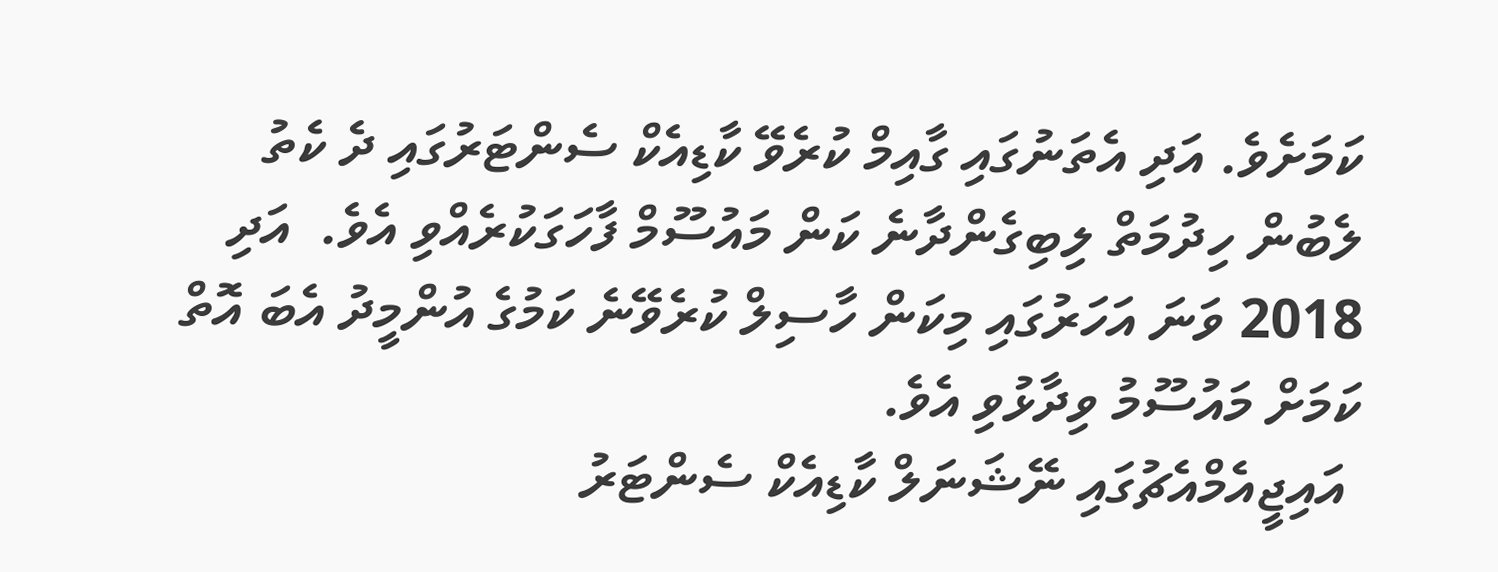ކަމަށެވެ. އަދި އެތަނުގައި ގާއިމް ކުރެވޭ ކާޑިއެކް ސެންޓަރުގައި ދެ ކެތު ލެބުން ހިދުމަތް ލިބިގެންދާނެ ކަން މައުސޫމް ފާހަގަކުރެއްވި އެވެ.  އަދި 2018 ވަނަ އަހަރުގައި މިކަން ހާސިލް ކުރެވޭނެ ކަމުގެ އުންމީދު އެބަ އޮތް ކަމަށް މައުސޫމު ވިދާޅުވި އެވެ.
 އައިޖީއެމްއެޗުގައި ނޭޝަނަލް ކާޑިއެކް ސެންޓަރު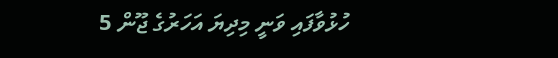ހުޅުވާފައި ވަނީ މިދިޔަ އަހަރުގެ ޖޫން 5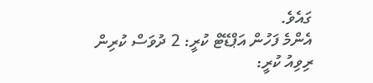ގައެވެ.
އެންމެ ފަހުން އަޕްޑޭޓް ކުރީ: 2 ދުވަސް ކުރިން
ރިވިއު ކުރީ: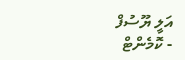އަލީ ޔޫސުފް
- ކޮމެންޓް